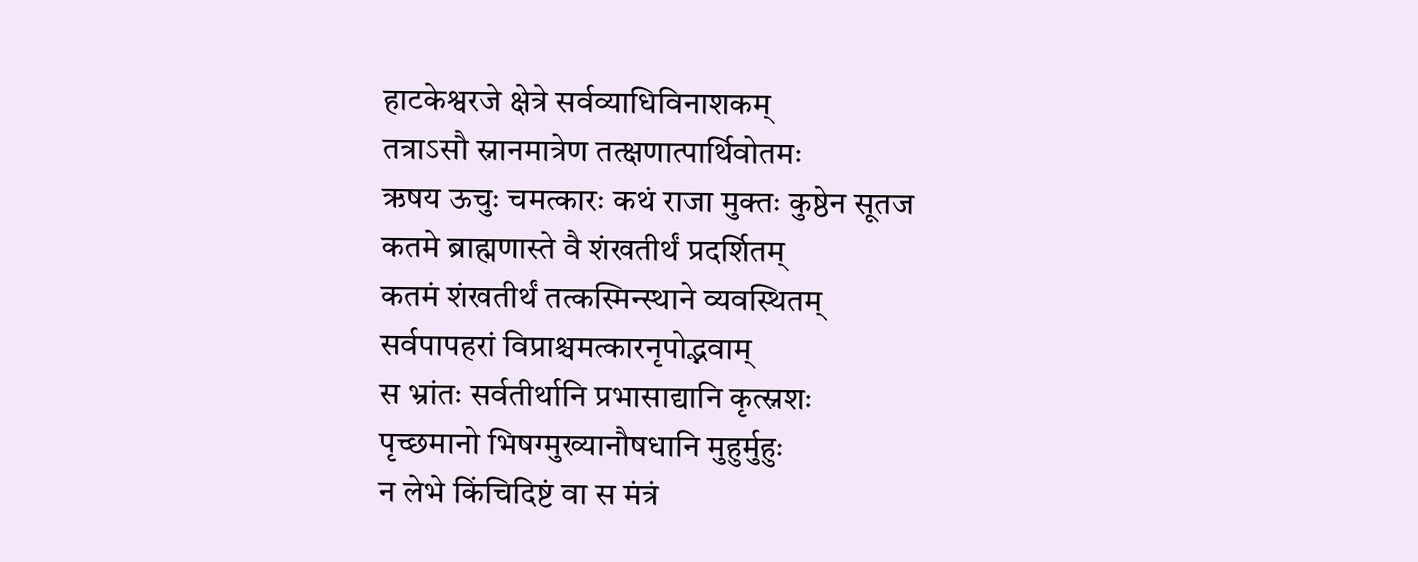हाटकेश्वरजे क्षेत्रे सर्वव्याधिविनाशकम्
तत्राऽसौ स्नानमात्रेण तत्क्षणात्पार्थिवोतमः
ऋषय ऊचुः चमत्कारः कथं राजा मुक्तः कुष्ठेन सूतज
कतमे ब्राह्मणास्ते वै शंखतीर्थं प्रदर्शितम्
कतमं शंखतीर्थं तत्कस्मिन्स्थाने व्यवस्थितम्
सर्वपापहरां विप्राश्चमत्कारनृपोद्भवाम्
स भ्रांतः सर्वतीर्थानि प्रभासाद्यानि कृत्स्नशः
पृच्छमानो भिषग्मुख्यानौषधानि मुहुर्मुहुः
न लेभे किंचिदिष्टं वा स मंत्रं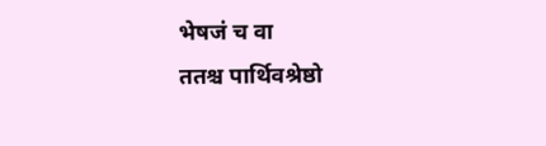भेषजं च वा
ततश्च पार्थिवश्रेष्ठो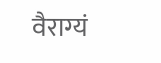वैराग्यं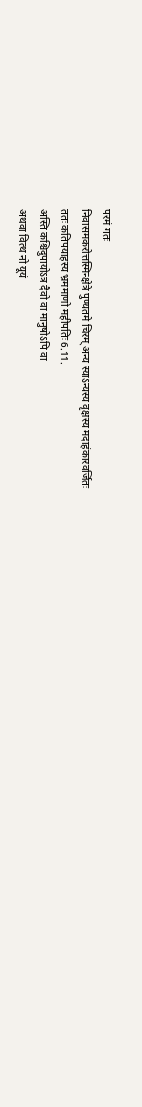परमं गतः
निवासमकरोत्तस्मिन्क्षेत्रे पुण्यतमे चिरम् अन्य स्याऽन्यस्य वृक्षस्य मदाहंकारवर्जितः
ततः कतिपयाहस्य भ्रममाणो महीपतिः 6.11.
अस्ति कश्चिदुपायोऽत्र दैवो वा मानुषोऽपि वा
अथवा वित्थ नो यूयं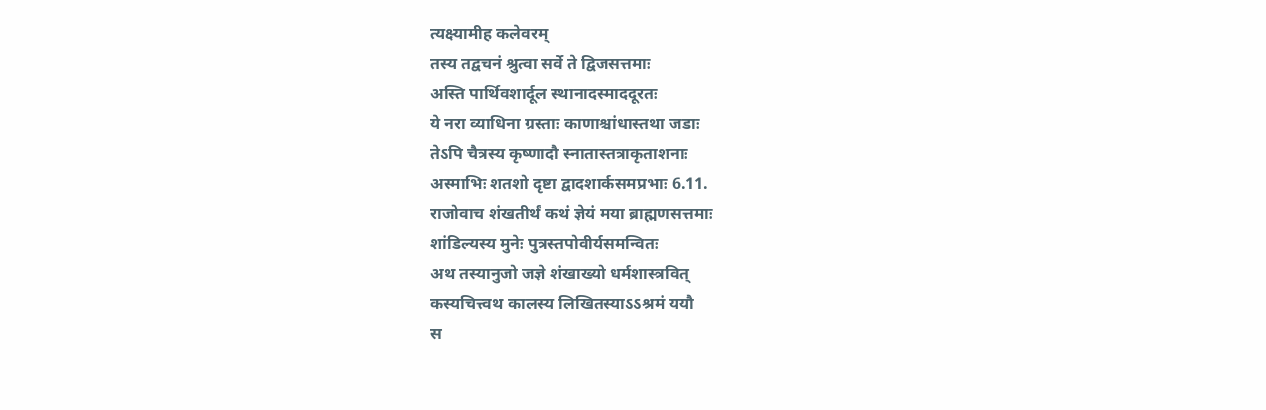त्यक्ष्यामीह कलेवरम्
तस्य तद्वचनं श्रुत्वा सर्वे ते द्विजसत्तमाः
अस्ति पार्थिवशार्दूल स्थानादस्माददूरतः
ये नरा व्याधिना ग्रस्ताः काणाश्चांधास्तथा जडाः
तेऽपि चैत्रस्य कृष्णादौ स्नातास्तत्राकृताशनाः
अस्माभिः शतशो दृष्टा द्वादशार्कसमप्रभाः 6.11.
राजोवाच शंखतीर्थं कथं ज्ञेयं मया ब्राह्मणसत्तमाः
शांडिल्यस्य मुनेः पुत्रस्तपोवीर्यसमन्वितः
अथ तस्यानुजो जज्ञे शंखाख्यो धर्मशास्त्रवित्
कस्यचित्त्वथ कालस्य लिखितस्याऽऽश्रमं ययौ
स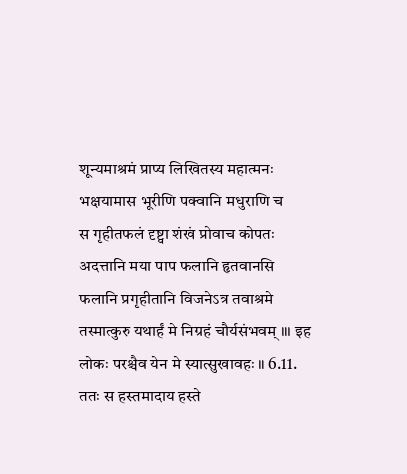शून्यमाश्रमं प्राप्य लिखितस्य महात्मनः
भक्षयामास भूरीणि पक्वानि मधुराणि च
स गृहीतफलं दृष्ट्वा शंखं प्रोवाच कोपतः
अदत्तानि मया पाप फलानि हृतवानसि
फलानि प्रगृहीतानि विजनेऽत्र तवाश्रमे
तस्मात्कुरु यथार्हं मे निग्रहं चौर्यसंभवम् ॥। इह लोकः परश्चैव येन मे स्यात्सुखावहः ॥ 6.11.
ततः स हस्तमादाय हस्ते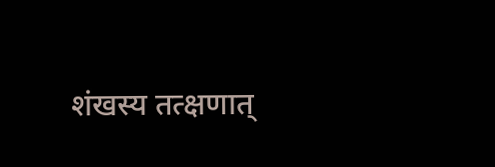शंखस्य तत्क्षणात्